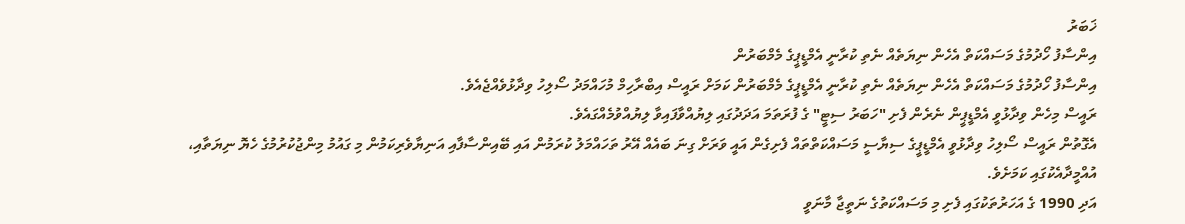ޚަބަރު
އިންސާފު ހޯދުމުގެ މަސައްކަތް އެހެން ނިޔަތެއް ނެތި ކުރާނީ އެމްޑީޕީގެ މެމްބަރުން
އިންސާފު ހޯދުމުގެ މަސައްކަތް އެހެން ނިޔަތެއް ނެތި ކުރާނީ އެމްޑީޕީގެ މެމްބަރުން ކަމަށް ރައީސް އިބްރާހިމް މުހައްމަދު ސޯލިހު ވިދާޅުވެއްޖެއެވެ.
ރައީސް މިހެން ވިދާޅުވީ އެމްޑީޕީން ނެރެން ފެށި "ހަބަރު ސިޓީ" ގެ ފުރަތަމަ އަދަދުގައި ލިޔުއްވާފައިވާ ލިޔުއްވުމެއްގައެވެ.
އެގޮތުން ރައީސް ސޯލިހު ވިދާޅުވީ އެމްޑީޕީގެ ސިޔާސީ މަސައްކަތްތައް ފެށިގެން އައީ ވަރަށް ގިނަ ބައެއް އޭރު ތަހައްމަލު ކުރަމުން އައި ބޭއިންސާފާއި އަނިޔާވެރިކަމުން މި ގައުމު މިންޖުކުރުމުގެ ހެޔޮ ނިޔަތާއި، އުއްމީދާއެކުގައި ކަމަށެވެ.
އަދި 1990 ގެ އަހަރުތަކުގައި ފެށި މި މަސައްކަތުގެ ނަތީޖާ މާނަވީ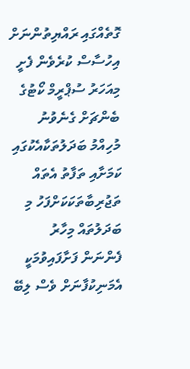ގޮތެއްގައި ރައްޔިތުންނަށް އިހުސާސް ކުރެވެން ފެށީ މިއަހަރު ސުޕްރީމް ކޯޓުގެ ބެންޗަށް ގެނެވުނު މުހިއްމު ބަދަލުތަކާއެކުގައި ކަމަށާއި ތަފާތު އެތައް ތަޖުރިބާތަކަކަށްފަހު މި ބަދަލުތައް މިހާރު ފެންނަން ފަށާފައިވުމަކީ އެމަނިކުފާނަށް ވެސް ލިބޭ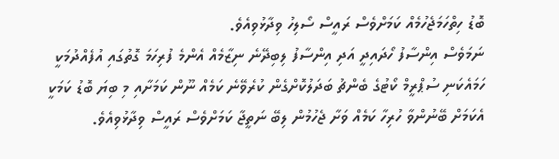ބޮޑު ހިތްހަމަޖެހުމެއް ކަމަށްވެސް ރައީސް ސޯލިހު ވިދާޅުވިއެވެ.
ނަމަވެސް އިންސާފު ހޯދައިދީ އަދި އިންސާފު ލިބިދޭނެ ނިޒާމެއް އެންމެ ފުރިހަމަ ގޮތުގައި އުފެއްދުމަކީ ހަމައެކަނި ސުޕްރީމް ކޯޓުގެ ބެންޗު ބަދަލުކޮށްގެން ކުރެވޭނެ ކަމެއް ނޫން ކަމަށާއި މި ބިޔަ ބޮޑު ކަމަކީ އެކަމަށް ބޭނުންވާ ހުރިހާ ކަމެއް ވަށާ ޖެހުމުން ލިބޭ ނަތީޖާ ކަމަށްވެސް ރައީސް ވިދާޅުވިއެވެ.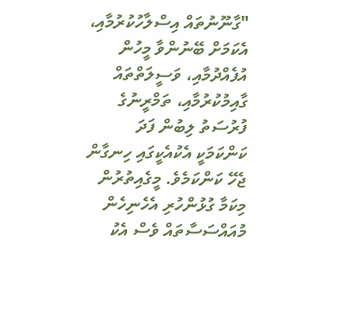"ގާނޫނުތައް އިސްލާހުކުރުމާއި، އެކަމަށް ބޭނުންވާ މީހުން އުފެއްދުމާއި، ވަސީލަތްތައް ގާއިމުކުރުމާއި، ތަމްރީނުގެ ފުރުސަތު ލިބުން ފަދަ ކަންކަމަކީ އެކުއެކީގައި ހިނގާން ޖެހޭ ކަންކަމެވެ. މީގެއިތުރުން މިކަމާ ގުޅުންހުރި އެހެނިހެން މުއައްސަސާތައް ވެސް އެކު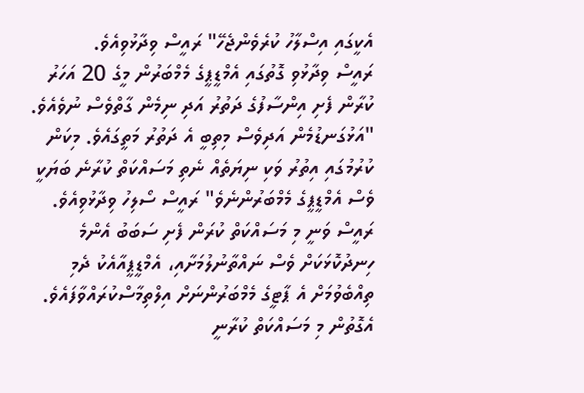އެކީގައި އިސްލާހު ކުރެވެންޖެހޭ" ރައީސް ވިދާޅުވިއެވެ.
ރައީސް ވިދާޅުވި ގޮތުގައި އެމްޑީޕީގެ މެމްބަރުން މީގެ 20 އަހަރު ކުރާން ފެށި އިންސާފުގެ ދަތުރު އަދި ނިމެން ގާތްވެސް ނުވެއެވެ.
"އަޅުގަނޑުމެން އަދިވެސް މިތިބީ އެ ދަތުރު މަތީގައެވެ. މިކަން ކުރުމުގައި އިތުރު ވަކި ނިޔަތެއް ނެތި މަސައްކަތް ކުރާނެ ބަޔަކީ ވެސް އެމްޑީޕީގެ މެމްބަރުންނެވެ" ރައީސް ސޯލިހު ވިދާޅުވިއެވެ.
ރައީސް ވަނީ މި މަސައްކަތް ކުރަން ފެށި ސަބަބު އެންމެ ހިނދުކޮޅަކަށް ވެސް ނައްތާނުލުމަށާއި، އެމްޑީޕީއާއެކު ދެމި ތިއްބެވުމަށް އެ ޕާޓީގެ މެމްބަރުންނަށް އިލްތިމާސްކުރައްވާފައެވެ. އެގޮތުން މި މަސައްކަތް ކުރާނީ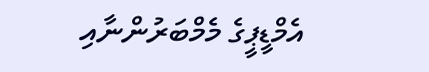އެމްޑީޕީގެ މެމްބަރުންނާއި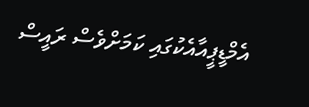އެމްޑީޕީއާއެކުގައި ކަމަށްވެސް ރައީސް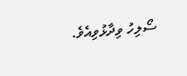ސޯލިހު ވިދާޅުވިއެވެ.